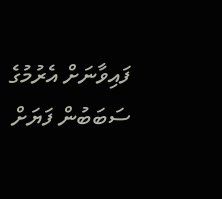ފައިވާނަށް އެރުމުގެ ސަބަބުން ފަޔަށް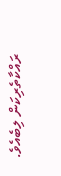ރައްކާތެރިކަން ލިބެއެވެ.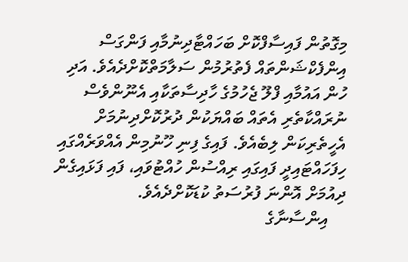މިގޮތުން ފައިސާފްކޮށް ބަހައްޓާދިނުމާއި ފަންގަސް އިންފެކްޝަންތައް ފެތުރުމުން ސަލާމަތްކޮށްދެއެވެ. އަދި ހުން އައުމާއި ފްލޫ ޖެހުމުގެ ހާދިސާތަކާއި އެނޫންވެސް ނުރައްކާތެރި އެތައް ބައްޔަކުން ދުރުކޮށްދިނުމަށް އެހީތެރިކަން ލިބެއެވެ. ފައިގެ ފިނި ހޫނުމިން އެއްވަރެއްގައި ހިފަހައްޓައިދީ ފައިގައި ރިއްސުން ހުއްޓުވައި، ފައި ފަޅައިގެން ދިއުމަށް އޮންނަ ފުރުސަތު ކުޑަކޮށްދެއެވެ.
    އިންސާނާގެ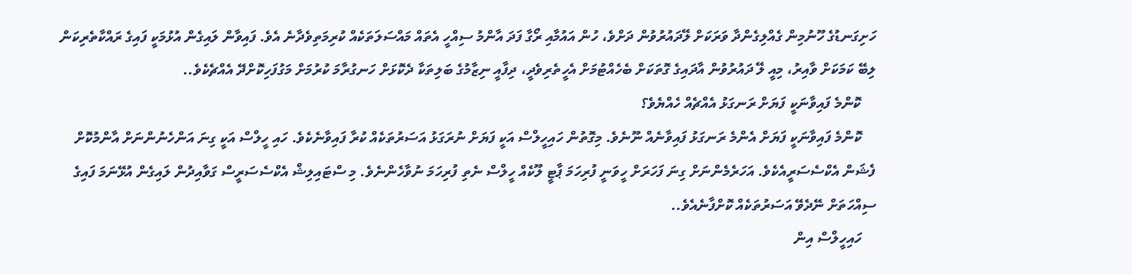ހަށިގަނޑުގެ ހޫނުމިން ގެއްލިގެންދާ ވަރަކަށް ލޭދައުރުވުން ދަށްވެ، ހުން އައުމާއި ރޯގާ ފަދަ އާންމު ސިއްހީ އެތައް މައްސަލަތަކެއް ކުރިމަތިވެދާނެ އެވެ. ފައިވާން ލައިގެން އުޅުމަކީ ފައިގެ ރައްކާތެރިކަން ލިބޭ ކަމަކަށް ވާއިރު، މިއީ ލޭ ދައުރުވުން އާދައިގެ ގޮތަކަށް ބެހެއްޓުމަށް އެހީތެރިވެދީ، ދިފާއީ ނިޒާމުގެ ބަލިތަކާ ދެކޮޅަށް ހަނގުރާމަ ކުރުމަށް މަގުފަހިކޮށްދޭ އެއްޗެކެވެ..
    ކޮންމެ ފައިވާނަކީ ފަޔަށް ރަނގަޅު އެއްޗެއް ހެއްޔެވެ؟
    ކޮންމެ ފައިވާނަކީ ފަޔަށް އެންމެ ރަނގަޅު ފައިވާނެއް ނޫނެވެ. މިގޮތުން ހައިހީލްސް އަކީ ފަޔަށް ނުރަގަޅު އަސަރުތަކެއް ކުރާ ފައިވާނެކެވެ. ހައި ހީލްސް އަކީ ގިނަ އަންހެނުންނަށް އާންމުކޮށް ފެޝަން އެކްސެސަރީއެކެވެ. އަހަރެމެންނަށް ގިނަ ފަހަރަށް ހީވަނީ ފުރިހަމަ ޕާޓީ ލޫކެއް ހީލްސް ނެތި ފުރިހަމަ ނުވާހެންނެވެ. މި ސްޓައިލިޝް އެކްސެސަރީސް ގަވާއިދުން ލައިގެން އުޅޭނަމަ ފައިގެ ސިއްހަތަށް ނޭދެވޭ އަސަރުތަކެއް ކޮށްފާނެއެވެ..
    ހައިހީލްސް އިން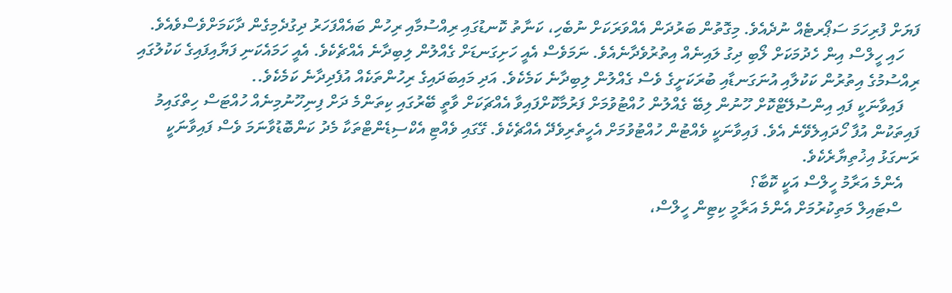ފަޔަށް ފުރިހަމަ ސަޕޯރޓެއް ނުދެއެވެ. މިގޮތުން ބަރުދަން އެއްވަރަކަށް ނުބެހި، ކަނާތު ކޮނޑުގައި ރިއްސުމާއި ރިހުން ބައެއްފަހަރު ދިގުދެމިގެން ދާކަމަށްވެސްވެއެވެ.
    ހައި ހީލްސް އިން ހެދުމަކަށް ލޯބި ދިގު ލައިނެއް އިތުރުވެދާނެއެވެ. ނަމަވެސް އެއީ ހަށިގަނޑަށް ގެއްލުން ލިބިދާނެ އެއްޗެކެވެ. އެއީ ހަމައެކަނި ފަޔާއިފައިގެ ކަކުލުގައި ރިއްސުމުގެ އިތުރުން ކަކުލާއި އުނަގަނޑާއި ބުރަކަށީގެ ވެސް ގެއްލުން ލިބިދާނެ ކަމެކެވެ. އަދި މައިބަދައިގެ ރިހުންތަކެއް އުފެދިދާނެ ކަމެކެވެ..
    ފައިވާނަކީ ފައި އިންސުލޭޓްކޮށް ހޫނުން ލިބޭ ގެއްލުން ހުއްޓުވުމަށް ފަރުމާކޮށްފައިވާ އެއްޗަކަށް ވާތީ ބޭރުގައި ކިތަންމެ ދަށް ފިނިހޫނުމިނެއް ހުއްޓަސް ހިތްގައިމު ފައިތަކުން އުފާ ހޯދައިލެވޭނެ އެވެ. ފައިވާނަކީ ވެއްޓުން ހުއްޓުވުމަށް އެހީތެރިވެދޭ އެއްޗެކެވެ. ގޭގައި ވެއްޓި އެކްސިޑެންޓްތަކާ މެދު ކަންބޮޑުވާނަމަ ވެސް ފައިވާނަކީ ރަނގަޅު އިޚުތިޔާރެކެވެ.
    އެންމެ އަރާމު ހީލްސް އަކީ ކޮބާ؟
    ސްޓައިލް މަތިކުރުމަށް އެންމެ އަރާމީ ކިޓިން ހީލްސް،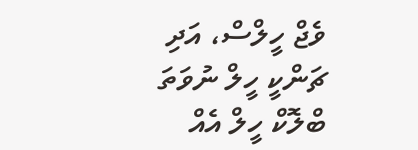ވެޖް ހީލްސް، އަދި ޗަންކީ ހީލް ނުވަތަ ބްލޮކް ހީލް އެއް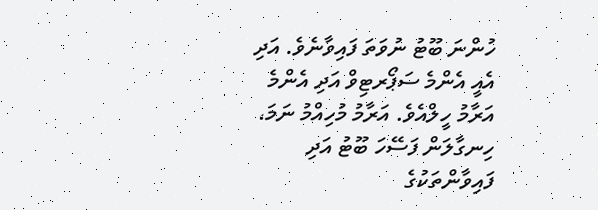ހުންނަ ބޫޓު ނުވަތަ ފައިވާނެވެ. އަދި އެއީ އެންމެ ސަޕޯރޓިވް އަދި އެންމެ އަރާމު ހީލްއެވެ. އަރާމު މުހިއްމު ނަމަ، ހިނގާލަން ފަސޭހަ ބޫޓު އަދި ފައިވާންތަކުގެ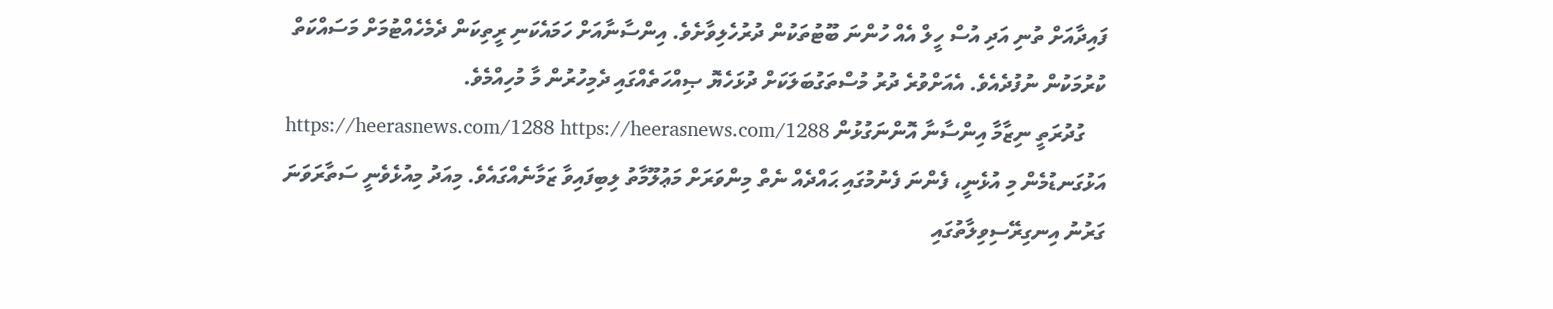ފައިދާއަށް ތުނި އަދި އުސް ހީލް އެއް ހުންނަ ބޫޓުތަކުން ދުރުހެލިވާށެވެ. އިންސާނާއަށް ހަމައެކަނި ރީތިކަން ދެމެހެއްޓުމަށް މަސައްކަތް ކުރުމަކުން ނުފުދެއެވެ. އެއަށްވުރެ ދުރު މުސްތަގުބަލަކަށް ދުޅަހެޔޮ ޞިއްހަތެއްގައި ދެމިހުރުން މާ މުހިއްމެވެ.
    ގުދުރަތީ ނިޒާމާ އިންސާނާ އޮންނަގުޅުން https://heerasnews.com/1288 https://heerasnews.com/1288 އަޅުގަނޑުމެން މި އުޅެނީ، ފެންނަ ފެނުމުގައި ޙައްދެއް ނެތް މިންވަރަށް މަޢުލޫމާތު ލިބިފައިވާ ޒަމާނެއްގައެވެ. މިއަދު މިއުޅެވެނީ ސަތާރަވަނަ ގަރުނު އިނގިރޭސިވިލާތުގައި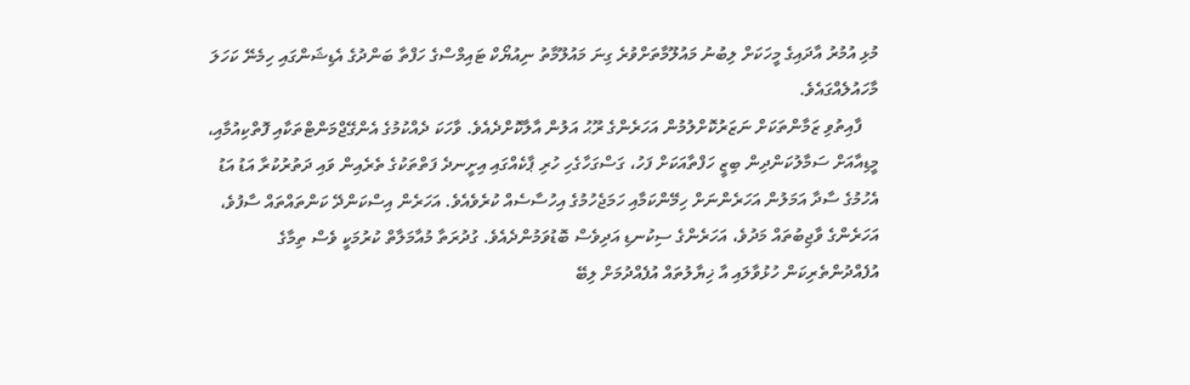މުޅި އުމުރު އާދައިގެ މީހަކަށް ލިބުނު މައުލޫމާތަށްވުރެ ގިނަ މައުލޫމާތު ނިއުޔޯކް ޓައިމްސްގެ ހަފްތާ ބަންދުގެ އެޑިޝަންގައި ހިމެނޭ ކަހަލަ މާހައުލެއްގައެވެ.
    ފާއިތުވި ޒަމާންތަކަށް ނަޒަރުކޮށްލުމުން އަހަރެންގެ ރޫޙު އަލުން އާލާކޮށްދެއެވެ. ވާހަކަ ދެއްކުމުގެ އެންގޭޖްމަންޓްތަކާއި ފޮތްކިއުމާއި، މީޑިއާއަށް ސަމާލުކަންދިން ބިޒީ ހަފްތާއަކަށް ފަހު، ގަސްގަހާގެހި ހުރި ޕާކެއްގައި އިށީނދެ ފަތްތަކުގެ ތެރެއިން ވައި ދަތުރުކުރާ އަޑު އަޑު އެހުމުގެ ސާދާ އަމަލުން އަހަރެންނަށް ހިމޭންކަމާއި ހަމަޖެހުމުގެ އިހުސާސެއް ކުރެވެއެވެ. އަހަރެން އިސްކަންދޭ ކަންތައްތައް ސާފުވެ، އަހަރެންގެ ވާޖިބުތައް މަދުވެ، އަހަރެންގެ ސިކުނޑި އަދިވެސް ބޮޑުވަމުންދެއެވެ. ގުދުރަތާ މުއާމަލާތް ކުރުމަކީ ވެސް ތިމާގެ އުފެއްދުންތެރިކަން ހުޅުވާލައި އާ ޚިޔާލުތައް އުފެއްދުމަށް ލިބޭ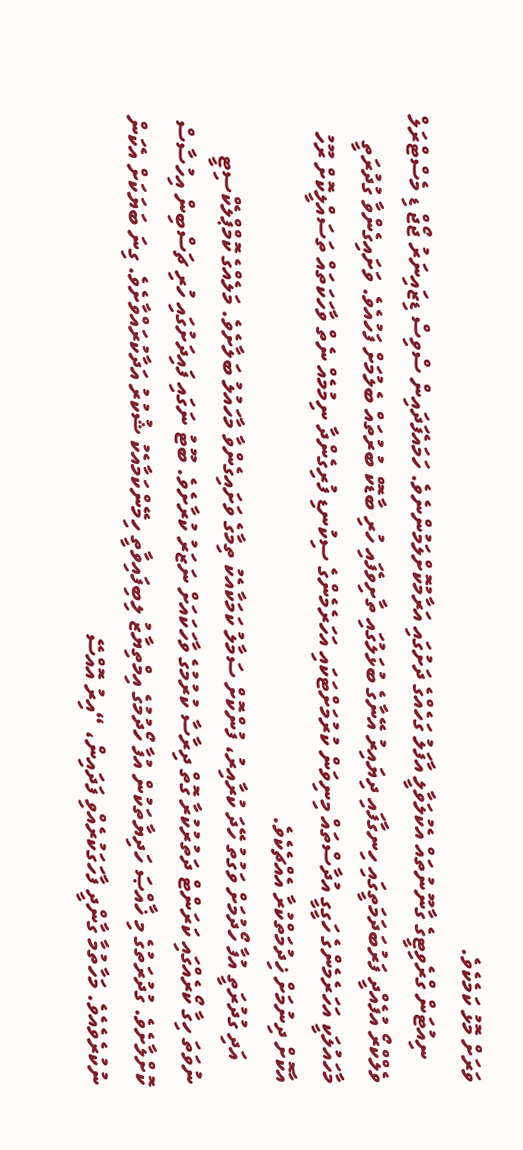ވަރަށް މޮޅު ކަމެކެވެ.
    ނިއުޓަން ގްރެވިޓީގެ ގާނޫނުތައް އެކުލަވާލީ އާފަލު ގަހެއްގެ ދަށުގައި އަރާމުކޮށްލަމުންނެވެ. ހަމައެފަދައިން ސްވިސް ޑިޒައިނަރު ޖޯޖް ޑި މެސްޓްރަލް ވެލްކްރޯ އުފެއްދީ ފަރުބަދަމަތީގައި ހިނގާފައި ދިޔައިރު އޭނާގެ ބުޅަލުގައި ތާށިވެފައި ހުރި ބާޑޮކް ބުރުތައް ބެލުމަށް ފަހުއެވެ. ވަށައިގެންވާ ގުދުރަތީ މާހައުލަކީ އަހަރެމެންގެ ހަގީގީ އުދާސްތައް މިނިވަން ކުރުމަށްޓަކައި އަހަރެމެންގެ ސިކުނޑި ފުރިގެންދާ ނިމުމެއް ނެތް ވާހަކަތައް ތަސައްލީކޮށް ރޫހު އާކޮށް ދިނުމަށް ޚިދުމަތްކުރާ އެއްޗެކެވެ.
    އަދި ގުދުރަތީ އުފާ ހޯދުމަށް ވަގުތު ހޭދަ ކުރާއިރު، ފުންކޮށް ސަމާލު ކަމަކާއެކު ތިމާގެ ވަށައިގެންވާ މާހައުލު ބަލާށެވެ. މަލެއްގެ ކޮމްޕްލެކްސިޓީ ނުވަތަ ހިގާ ކޯރެއްގައި ކަރަންޓް ދަތުރުކުރާ ގޮތް ދިރާސާ ކުރުމުގެ ވާހަކައަށް ނަޒަރު ކުރާށެވެ. ބޫޓު ނަގައި ފައިދަށުގައި ހުރި ޗަސްބިން އިހުސާސް ކޮށްލާށެވެ. ގުދުރަތުގެ މި ޚާއްޞަ ހަދިޔާތަކުން އުފާ ހޯދުމުގެ އިމްތިޔާޒު ލިބިފައިވާތީ ހިމޭންކަމާއެކު ޝުކުރު އަދާކުރައްވާށެވެ. ގިނަ ބަޔަކަށް އެކަން ނުކުރެވެއެވެ. މަހާތުމާ ގާންދީ ފާހަގަކުރެއްވި ފަދައިން، “އިރު އޮއްސޭ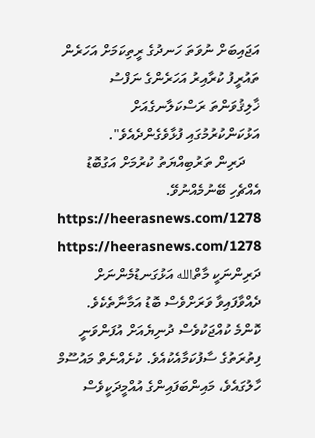އަޖައިބަށް ނުވަތަ ހަނދުގެ ރީތިކަމަށް އަހަރެން ތައުރީފު ކުރާއިރު އަހަރެންގެ ނަފްސު ޚާލިޤުވަންތަ ރަސްކަލާނގެއަށް އަޅުކަންކުރުމުގައި ފުޅާވެގެންދެއެވެ".
    ދަރިން ތަރުބިއްޔަތު ކުރުމަށް އަގުބޮޑު އެއްޗެހި ބޭނުމެއްނުވޭ. https://heerasnews.com/1278 https://heerasnews.com/1278 ދަރިންނަކީ މާތްالله އަޅުގަނޑުމެންނަށް ދެއްވާފައިވާ ވަރަށްވެސް ބޮޑު އަމާނާތެކެވެ. ކޮންމެ ކުއްޖަކުވެސް ދުނިޔެއަށް އުފަންވަނީ ފިތުރަތުގެ ސާފުކަމާއެކުއެވެ. ކުށެއްނެތް މައުސޫމް ހާލުގައެވެ، މައިންބަފައިންގެ އުއްމީދަކީވެސް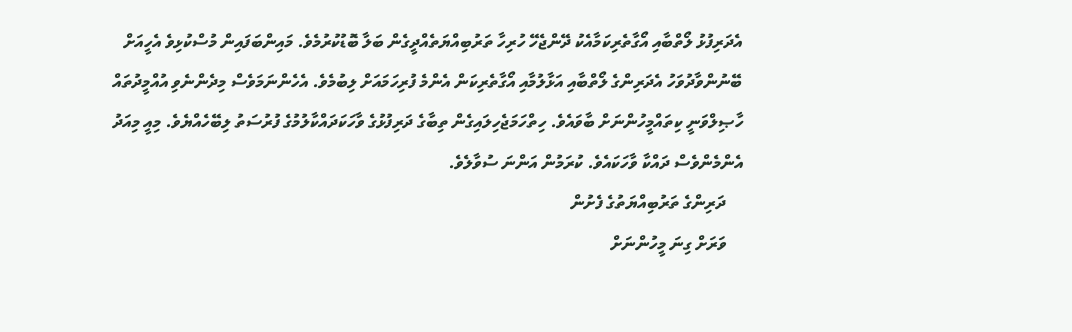އެދަރިފުޅު ލޯތްބާއި އޯގާތެރިކަމާއެކު ދޭންޖެހޭ ހުރިހާ ތަރުބިއްޔަތެއްދީގެން ބަލާ ބޮޑުކުރުމެވެ. މައިންބަފައިން މުސްކުޅިވެ އެހީއަށް ބޭނުންވާދުވަހު އެދަރިންގެ ލޯތްބާއި އަޅާލުމާއި އޯގާތެރިކަން އެންމެ ފުރިހަމައަށް ލިބުމެވެ. އެހެންނަމަވެސް މިދެންނެވި އުއްމީދުތައް ހާޞިލްވަނީ ކިތައްމީހުންނަށް ބާވައެވެ. ހިތްހަމަޖެހިލައިގެން ތިބާގެ ދަރިފުޅުގެ ވާހަކަދައްކާލުމުގެ ފުރުސަތު ލިބޭހެއްޔެވެ. މިއީ މިއަދު އެންމެންވެސް ދައްކާ ވާހަކައެވެ. ކުރަމުން އަންނަ ސުވާލެވެ.
    ދަރިންގެ ތަރުބިއްޔަތުގެ ފެށުން
    ވަރަށް ގިނަ މީހުންނަށް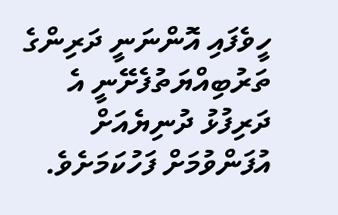ހީވެފައި އޮންނަނީ ދަރިންގެ ތަރުބިއްޔަތުފެށޭނީ އެ ދަރިފުޅު ދުނިޔެއަށް އުފަންވުމަށް ފަހުކަމަށެވެ.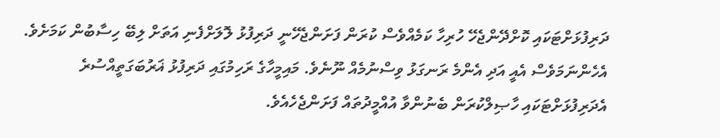ދަރިފުޅަށްޓަކައި ކޮށްދޭންޖެހޭ ހުރިހާ ކަމެއްވެސް ކުރަން ފަށަންޖެހޭނީ ދަރިފުޅު ލޮލަށްފެނި އަތަށް ލިބޭ ހިސާބުން ކަމަށެވެ. އެހެންނަމަވެސް އެއީ އަދި އެންމެ ރަނގަޅު ވިސްނުމެއް ނޫނެވެ. މައިމީހާގެ ރަހިމުގައި ދަރިފުޅު ޣަރުބަގަތީއްސުރެ އެދަރިފުޅަށްޓަކައި ހާޞިލްކުރަން ބެނުންވާ އުއްމީދުތައް ފަށަންޖެހެއެވެ.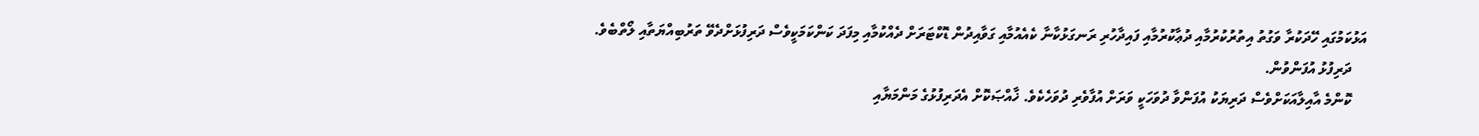އަޅުކަމުގައި ހޭދަކުރާ ވަގުތު އިތުރުކުރުމާއި ދުޢާކުރުމާއި ފައިދާހުރި ރަނގަޅުކާނާ ކެއެއުމާއި ގަވާއިދުން ޑޮކްޓަރަށް ދެއްކުމާއި މިފަދަ ކަންކަމަކީވެސް ދަރިފުޅަށްދެވޭ ތަރުބިއްޔަތާއި ލޯތްބެވެ.
    ދަރިފުޅު އުފަންވުން.
    ކޮންމެ އާއިލާއަކަށްވެސް ދަރިޔަކު އުފަންވާ ދުވަހަކީ ވަރަށް އުފާވެރި ދުވަހެކެވެ. ޚާއްޞަކޮށް އެދަރިފުޅުގެ މަންމަޔާއި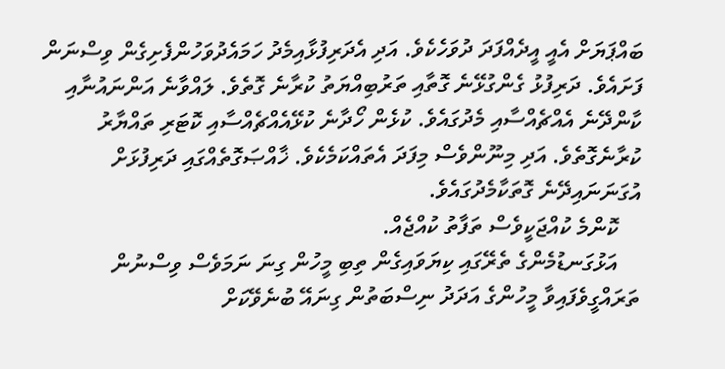ބައްޕަޔަށް އެއީ އީދެއްފަދަ ދުވަހެކެވެ. އަދި އެދަރިފުޅާއިމެދު ހަމައެދުވަހުންފެށިގެން ވިސްނަން ފަށައެވެ. ދަރިފުޅު ގެންގުޅޭނެ ގޮތާއި ތަރުބިއްޔަތު ކުރާނެ ގޮތެވެ. ލައްވާނެ އަންނައުނާއި ކާންދޭނެ އެއްޗެއްސާއި މެދުގައެވެ. ކުޅެން ހޯދާނެ ކުޅޭއެއްޗެއްސާއި ކޮޓަރި ތައްޔާރު ކުރާނެގޮތެވެ. އަދި މިނޫންވެސް މިފަދަ އެތައްކަމެކެވެ. ޚާއްޞަގޮތެއްގައި ދަރިފުޅަށް އުގަނަނައިދޭނެ ގޮތަކާމެދުގައެވެ.
    ކޮންމެ ކުއްޖަކީވެސް ތަފާތު ކުއްޖެއް.
    އަޅުގަނޑުމެންގެ ތެރޭގައި ކިޔަވައިގެން ތިބި މީހުން ގިނަ ނަމަވެސް ވިސްނުން ތަރައްގީވެފައިވާ މީހުންގެ އަދަދު ނިސްބަތުން ގިނައޭ ބުނެވޭކަށް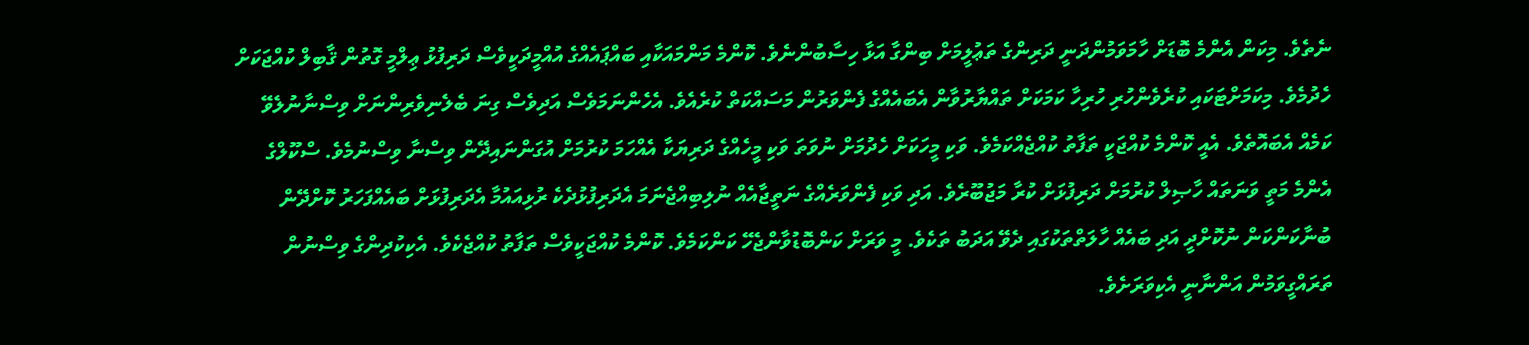ނެތެވެ. މިކަން އެންމެ ބޮޑަށް ހާމަވަމުންދަނީ ދަރިންގެ ތަޢުލީމަށް ބިންގާ އަޅާ ހިސާބުންނެވެ. ކޮންމެ މަންމައަކާއި ބައްޕައެއްގެ އުއްމީދަކީވެސް ދަރިފުޅު ޢިލްމީ ގޮތުން ޤާބިލް ކުއްޖަކަށް ހެދުމެވެ. މިކަމަށްޓަކައި ކުރެވެންހުރި ހުރިހާ ކަމަކަށް ތައްޔާރުވާން އެބައެއްގެ ފެންވަރުން މަސައްކަތް ކުރެއެވެ. އެހެންނަމަވެސް އަދިވެސް ގިނަ ބެލެނިވެރިންނަށް ވިސްނާނުލެވޭ ކަމެއް އެބައޮތެވެ. އެއީ ކޮންމެ ކުއްޖަކީ ތަފާތު ކުއްޖެއްކަމެވެ. ވަކި މީހަކަށް ހެދުމަށް ނުވަތަ ވަކި މީހެއްގެ ދަރިޔަކާ އެއްހަމަ ކުރުމަށް އުގަންނައިދޭން ވިސްނާ ވިސްނުމެވެ. ސްކޫލްގެ އެންމެ މަތީ ވަނަތައް ހާޞިލް ކުރުމަށް ދަރިފުޅަށް ކުރާ މަޖުބޫރެވެ. އަދި ވަކި ފެންވަރެއްގެ ނަތީޖާއެއް ނުލިބިއްޖެނަމަ އެދަރިފުޅުދެކެ ރުޅިއައުމާ އެދަރިފުޅަށް ބައެއްފަހަރު ކޮށްދޭން ބުނާކަންކަން ނުކޮށްދީ އަދި ބައެއް ހާލަތްތަކުގައި ދެވޭ އަދަބު ތަކެވެ. މީ ވަރަށް ކަންބޮޑުވާންޖެހޭ ކަންކަމެވެ. ކޮންމެ ކުއްޖަކީވެސް ތަފާތު ކުއްޖެކެވެ. އެކިކުދިންގެ ވިސްނުން ތަރައްގީވަމުން އަންނާނީ އެކިވަރަށެވެ.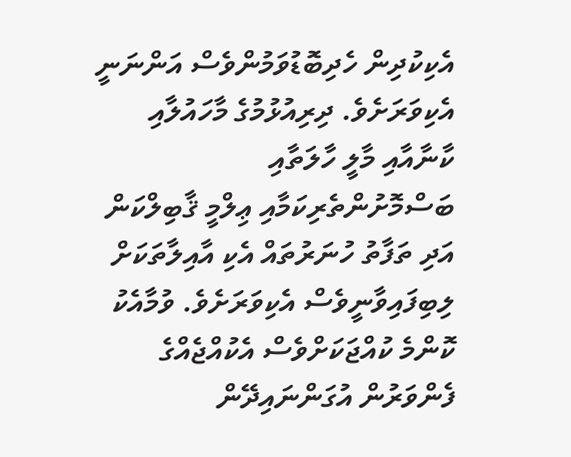އެކިކުދިން ހެދިބޮޑުވަމުންވެސް އަންނަނީ އެކިވަރަށެވެ. ދިރިއުޅުމުގެ މާހައުލާއި ކާނާއާއި މާލީ ހާލަތާއި ބަސްމޮށުންތެރިކަމާއި ޢިލްމީ ޤާބިލްކަން އަދި ތަފާތު ހުނަރުތައް އެކި އާއިލާތަކަށް ލިބިފައިވާނީވެސް އެކިވަރަށެވެ. ވުމާއެކު ކޮންމެ ކުއްޖަކަށްވެސް އެކުއްޖެއްގެ ފެންވަރުން އުގަންނައިދޭން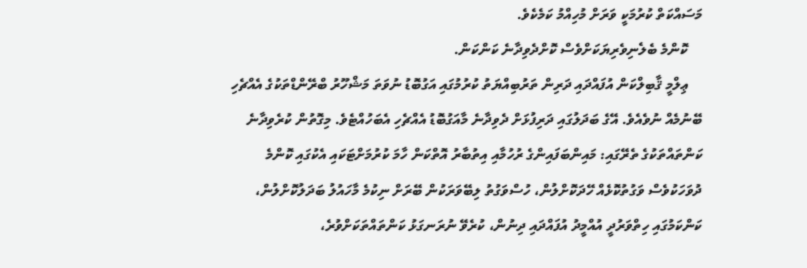މަސައްކަތް ކުރުމަކީ ވަރަށް މުހިއްމު ކަމެކެވެ.
    ކޮންމެ ބެލެނިވެރިޔަކަށްވެސް ކޮށްދެވިދާނެ ކަންކަން.
    ޢިލްމީ ޤާބިލްކަން އުފައްދައި ދަރިން ތަރުބިއްޔަތު ކުރުމުގައި އަގުބޮޑު ނުވަތަ މަޝްހޫރު ބްރޭންޑްތަކުގެ އެއްޗެހި ބޭނުމެއް ނުވެއެވެ. އޭގެ ބަދަލުގައި ދަރިފުޅަށް ދެވިދާނެ މާއަގުބޮޑު އެއްޗެހި އެބަހުއްޓެވެ. މިގޮތުން ކުރެވިދާނެ ކަންތައްތަކުގެ ތެރޭގައި: މައިންބަފައިންގެ ރުހުމާއި އިތުބާރު އޮތްކަން ހާމަ ކުރުމަށްޓަކައި އެކުގައި ކޮންމެ ދުވަހަކުވެސް ވަގުތުކޮޅެއް ހޭދަކޮށްލުން، ހުސްވަގުތު ލިބޭވަރަކުން ބޭރަށް ނިކުމެ މާހައުލު ބަދަލުކޮށްލުން، ކަންކަމުގައި ހިތްވަރުދީ އުއްމީދު އުފައްދައި ދިނުން، ކުރެވޭ ނުރަނގަޅު ކަންތައްތަކަށްވުރެ،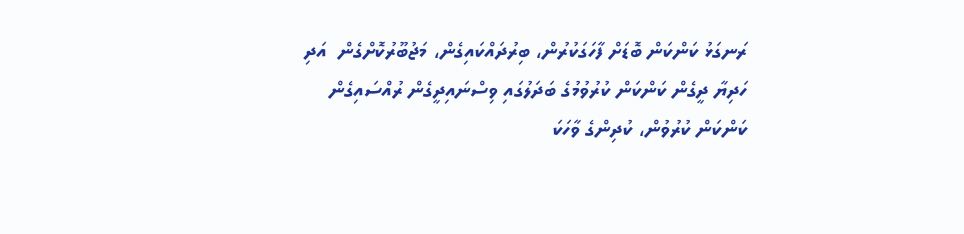ރަނގަޅު ކަންކަން ބޮޑަށް ފާހަގަކުރުން، ބިރުދައްކައިގެން، މަޖުބޫރުކޮށްގެން  އަދި ހަދިޔާ ދީގެން ކަންކަން ކުރުވުމުގެ ބަދަލުގައި ވިސްނައިދީގެން ރުއްސައިގެން ކަންކަން ކުރުވުން، ކުދިންގެ ވާހަކަ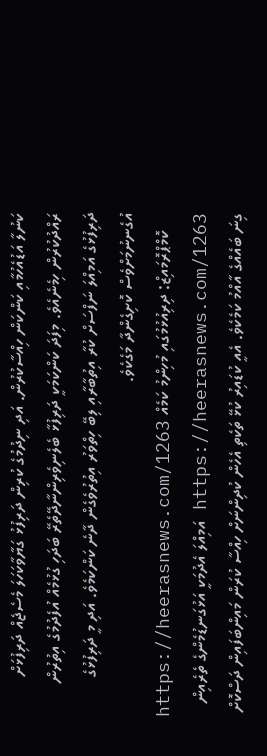ކަނުލާ އަޑުއެހުމާއި ކަންކަން ހިއްސާކުރުން. އަދި ނިދުމުގެ ކުރިން ދަރިފުޅު ގަޔާވާކަހަލަ މެސެޖެއް ދަރިފުޅަށް ރައްދުކުރުން ހިމެނެއެވެ. މިފަދަ ކަންކަމަކީ ދަރިފުޅާ ބެލެނިވެރިންނާދޭތެރޭ ބަދަހި ގުޅުމެއް އުފެދުމުގެ އިތުރުން ދަރިފުޅުގެ އަމިއްލަ ނަފްސަށް ކުރާ އިތުބާރާއި ލިބޭ ހިތްވަރު އިތުރުވެގެން ދާނެ ކަންކަމެވެ. އަދި މީ ދަރިފުޅުގެ އުގެނނުމަށްވެސް ކޮށިގެންދާ މަގެކެވެ.
    ކޮމްޕްރޮމައިޒް: ދިރިއުޅުމުގައި މުހިންމު ކަމެއް https://heerasnews.com/1263 https://heerasnews.com/1263 އަމިއްލަ އެދުމަކީ އަޅުގަނޑުމެންގެ ތެރެއިން ގިނަ ބައެއްގެ އާއްމު ކަމެކެވެ. އެއީ ކުޑައިރު ކުޅޭ ތަކެތި އެހެން ކުދިންނަށް ހިއްސާ ކުރަން މައިންބަފައިން ދަސްކޮށް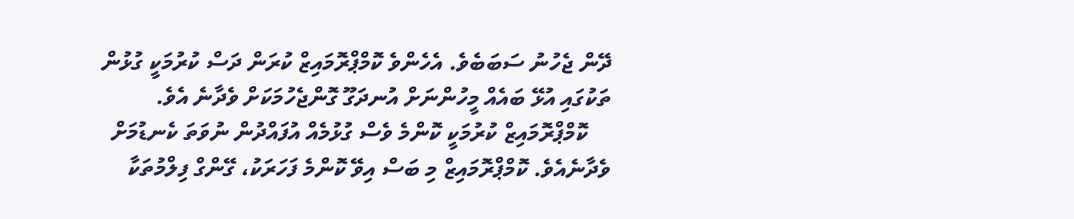ދޭން ޖެހުނު ސަބަބެވެ. އެހެންވެ ކޮމްޕްރޮމައިޒް ކުރަން ދަސް ކުރުމަކީ ގުޅުން ތަކުގައި އުޅޭ ބައެއް މީހުންނަށް އުނދަގޫ ގޮންޖެހުމަކަށް ވެދާނެ އެވެ.
    ކޮމްޕްރޮމައިޒް ކުރުމަކީ ކޮންމެ ވެސް ގުޅުމެއް އުފައްދުން ނުވަތަ ކެނޑުމަށް ވެދާނެއެވެ. ކޮމްޕްރޮމައިޒް މި ބަސް އިވޭ ކޮންމެ ފަހަރަކު، ގޭންގް ފިލްމުތަކާ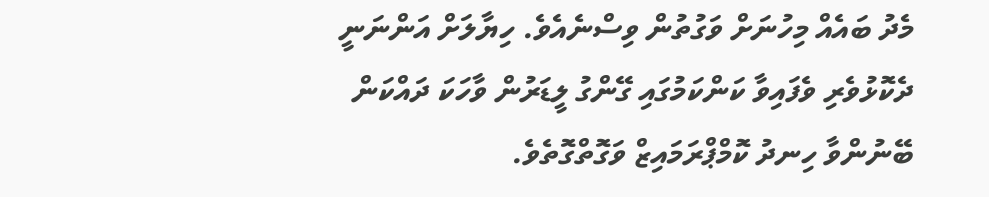މެދު ބައެއް މިހުނަށް ވަގުތުން ވިސްނެއެވެ. ހިޔާލަށް އަންނަނީ ދެކޮޅުވެރި ވެފައިވާ ކަންކަމުގައި ގޭންގު ލީޑަރުން ވާހަކަ ދައްކަން ބޭނުންވާ ހިނދު ކޮމްޕްރަމައިޒް ވަގޮތްގޮތެވެ.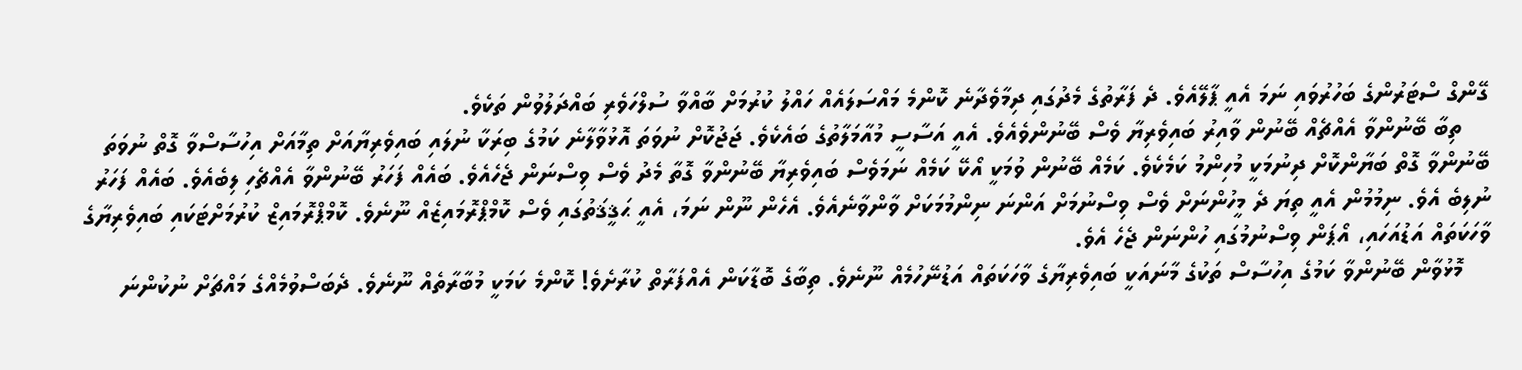ގޭންގް ސްޓަރުންގެ ބަހުރުވައި ނަމަ އެއީ ޕާލޭއެވެ. ދެ ފަރާތުގެ މެދުގައި ދިމާވެދާނެ ކޮންމެ މައްސަލައެއް ހައްލު ކުރުމަށް ބާއްވާ ސުލްހަވެރި ބައްދަލުވުން ތަކެވެ.
    ތިބާ ބޭނުންވާ އެއްޗެއް ބޭނުން ވާއިރު ބައިވެރިޔާ ވެސް ބޭނުންވެއެވެ. އެއީ އަސާސީ މުއާމަލާތުގެ ބައެކެވެ. ޖަޖުކޮށް ނުވަތަ އޮޅުވާލާނެ ކަމުގެ ބިރަކާ ނުލައި ބައިވެރިޔާއަށް ތިމާއަށް އިހުސާސްވާ ގޮތް ނުވަތަ ބޭނުންވާ ގޮތް ބަޔާންކޮށް ދިނުމަކީ މުހިންމު ކަމެކެވެ. ކަމެއް ބޭނުން ވުމަކީ އޯކޭ ކަމެއް ނަމަވެސް ބައިވެރިޔާ ބޭނުންވާ ގޮތާ މެދު ވެސް ވިސްނަން ޖެހެއެވެ. ބައެއް ފަހަރު ބޭނުންވާ އެއްޗެހި ލިބެއެވެ. ބައެއް ފަހަރު ނުލިބެ އެވެ. ނިމުމުން އެއީ ތިޔަ ދެ މީހުންނަށް ވެސް ވިސްނުމަށް އަންނަ ނިންމުމަކަށް ވާންވާނެއެވެ. އެހެން ނޫން ނަމަ، އެއީ ޙަޤީޤަތުގައި ވެސް ކޮމްޕްރޮމައިޒެއް ނޫނެވެ. ކޮމްޕްރޮމައިޒް ކުރުމަށްޓަކައި ބައިވެރިޔާގެ ވާހަކަތައް އަޑުއަހައި، އޯޕަން ވިސްނުމުގައި ހުންނަން ޖެހެ އެވެ.
    މޮޅުވާން ބޭނުންވާ ކަމުގެ އިހުސާސް ތަކުގެ މާނައަކީ ބައިވެރިޔާގެ ވާހަކަތައް އަޑުނޭހުމެއް ނޫނެވެ. ތިބާގެ ބޮޑާކަން އެއްފަރާތް ކުރާށެވެ! ކޮންމެ ކަމަކީ މުބާރާތެއް ނޫނެވެ. ދެބަސްވުމެއްގެ މައްޗަށް ނުކުންނަ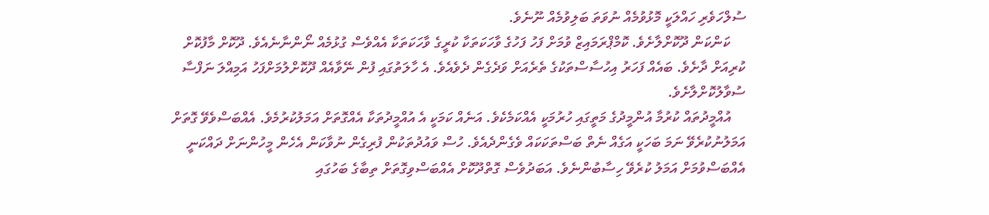ސުލްހަވެރި ހައްލަކީ މޮޅުވުމެއް ނުވަތަ ބަލިވުމެއް ނޫނެވެ.
    ކަންކަން ދޫކޮށްލާށެވެ. ކޮމްޕްރަމައިޒް ވުމަށް ފަހު ފަހުގެ ވާހަކަތަކާ ކުރީގެ ވާހަކަތަކާ އެއްވެސް ގުޅުމެއް ނޯންނާނެއެވެ. ދޫކޮށް މާފުކޮށް ކުރިއަށް ދާށެވެ. ބައެއް ފަހަރު އިހުސާސްތަކުގެ ތެރެއަށް ވަދެގެން ދެވެއެވެ. އެ ހާލަތުގައި ފުން ނޭވާއެއް ދޫކޮށްލުމަށްފަހު އަމިއްލަ ނަފްސާ ސުވާލުކޮށްލާށެވެ.
    އުއްމީދުތައް ކުރުމާ އުންމީދުގެ މަތީގައި ހުރުމަކީ އެއްކަމެކެވެ. އަނެއް ކަމަކީ އެ އުއްމީދުތަކާ އެއްގޮތަށް އަމަލުކުރުމެވެ. އެއްބަސްވެވޭ ގޮތަށް އަމަލުނުކުރެވޭ ނަމަ ބަހަކީ އަގެއް ނެތް ބަސްތަކަކައް ވެގެންދެއެވެ. ހުސް ވައުދުތަކުން ފުރިގެން ނުވާކަން އެހެން މީހުންނަށް ދައްކަނީ އެއްބަސްވުމަށް އަމަލު ކުރެވޭ ހިސާބުންނެވެ. އަބަދުވެސް ގޮތްދޫކޮށް އެއްބަސްވިގޮތަށް ތިބާގެ ބަހުގައި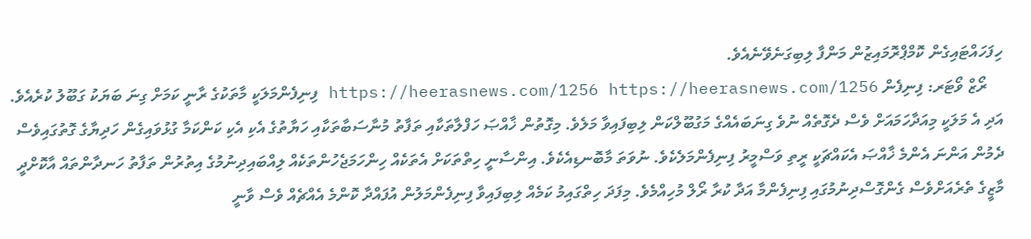ހިފަހައްޓައިގެން ކޮމްޕްރޮމައިޒުން މަންފާ ލިބިގަނެވޭނެއެވެ.
    ރޯޒް ވޯޓަރ: ފިނިފެން https://heerasnews.com/1256 https://heerasnews.com/1256 ފިނިފެންމަލަކީ މާތަކުގެ ރާނީ ކަމަށް ގިނަ ބަޔަކު ގަބޫލު ކުރެއެވެ. އަދި އެ މަލަކީ މިއަދާހަމައަށް ވެސް ދެގޮތެއް ނުވެ ގިނަބައެއްގެ މަގުބޫލްކަން ލިބިފައިވާ މަލެވެ. މިގޮތުން ޚާއްޞަ ހަފްލާތަކާއި ތަފާތު މުނާސަބާތަކާއި ހަޔާތުގެ އެކި އެކި ކަންކަމާ ގުޅުވައިގެން ހަދިޔާގެ ގޮތުގައިވެސް ދެމުން އަންނަ އެންމެ ޚާއްޞަ އެކައްޗަކީ ރީތި ވަސްމީރު ފިނިފެންމަލެކެވެ. ނުވަތަ މާބޮނޑިއެކެވެ. އިންސާނީ ހިތްތަކަށް އެތަކެއް ހިންހަމަޖެހުންތަކެއް ލިއްބައިދިނުމުގެ އިތުރުން ތަފާތު ހަނދާންތައް އާކޮށްދީ މާޒީގެ ތެރެއަށްވެސް ގެންގޮސްދިނުމުގައި ފިނިފެންމާ އަދާ ކުރާ ރޯލް މުހިއްމެވެ. މިފަދަ ހިތްގައިމު ކަމެއް ލިބިފައިވާ ފިނިފެންމަލުން އުފައްދާ ކޮންމެ އެއްޗެއް ވެސް ވާނީ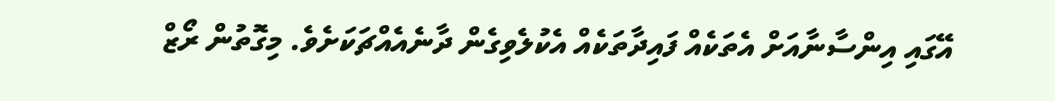އޭގައި އިންސާނާއަށް އެތަކެއް ފައިދާތަކެއް އެކުލެވިގެން ދާނެއެއްޗަކަށެވެ. މިގޮތުން ރޯޒް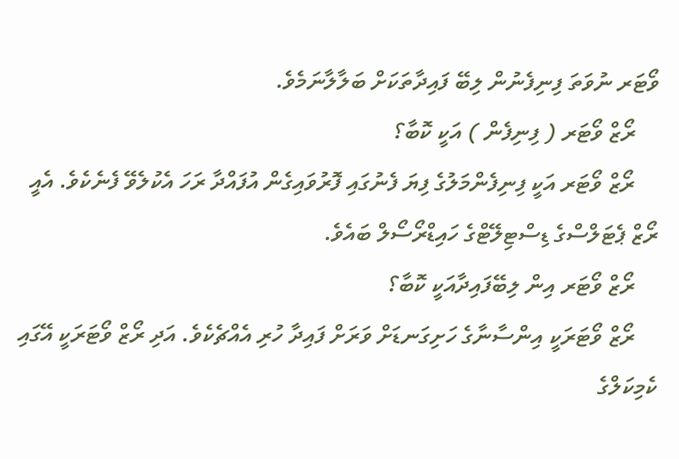ވޯޓަރ ނުވަތަ ފިނިފެނުން ލިބޭ ފައިދާތަކަށް ބަލާލާނަމެވެ.
    ރޯޒް ވޯޓަރ ( ފިނިފެން ) އަކީ ކޮބާ؟
    ރޯޒް ވޯޓަރ އަކީ ފިނިފެންމަލުގެ ފިޔަ ފެނުގައި ފޮރުވައިގެން އުފައްދާ ރަހަ އެކުލެވޭ ފެނެކެވެ. އެއީ ރޯޒް ޕެޓަލްސްގެ ޑިސްޓިލޭޓްގެ ހައިޑްރޯސޯލް ބައެވެ.
    ރޯޒް ވޯޓަރ އިން ލިބޭފައިދާއަކީ ކޮބާ؟
    ރޯޒް ވޯޓަރަކީ އިންސާނާގެ ހަށިގަނޑަށް ވަރަށް ފައިދާ ހުރި އެއްޗެކެވެ. އަދި ރޯޒް ވޯޓަރަކީ އޭގައި ކެމިކަލްގެ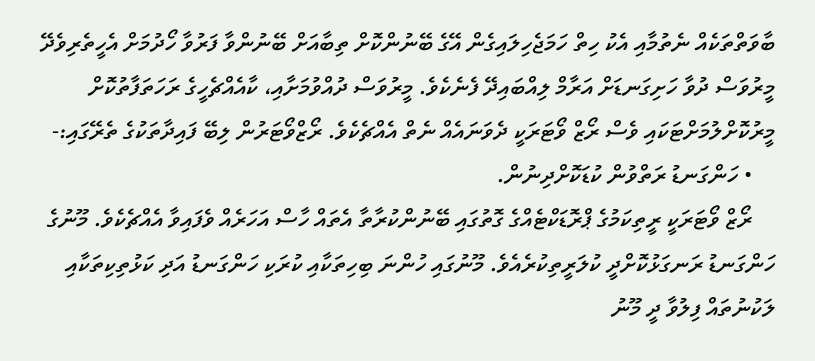ބާވަތްތަކެއް ނެތުމާއި އެކު ހިތް ހަމަޖެހިލައިގެން އޭގެ ބޭނުންކޮށް ތިބާއަށް ބޭނުންވާ ފަރުވާ ހޯދުމަށް އެހީތެރިވެދޭ މީރުވަސް ދުވާ ހަށިގަނޑަށް އަރާމް ލިއްބައިދޭ ފެނެކެވެ. މީރުވަސް ދުއްވުމަށާއި، ކާއެއްޗެހީގެ ރަހަތަފާތުކޮށް މީރުކޮށްލުމަށްޓަކައި ވެސް ރޯޒް ވޯޓަރަކީ ދެވަނައެއް ނެތް އެއްޗެކެވެ. ރޯޒްވޯޓަރުން ލިބޭ ފައިދާތަކުގެ ތެރޭގައި:-
    • ހަންގަނޑު ރަތްވުން ކުޑަކޮށްދިނުން.
    ރޯޒް ވޯޓަރަކީ ރީތިކަމުގެ ޕްރޮޑަކްޓެއްގެ ގޮތުގައި ބޭނުންކުރާތާ އެތައް ހާސް އަހަރެއް ވެފައިވާ އެއްޗެކެވެ. މޫނުގެ ހަންގަނޑު ރަނގަޅުކޮށްދީ ކުލަރީތިކުރެއެވެ. މޫނުގައި ހުންނަ ބިހިތަކާއި ކުރަކި ހަންގަނޑު އަދި ކަޅުތިކިތަކާއި ލަކުނުތައް ފިލުވާ ދީ މޫނު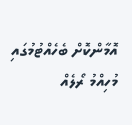އޮމާންކޮށް ބެހެއްޓުމުގައި  މުހިއްމު ރޯލެއް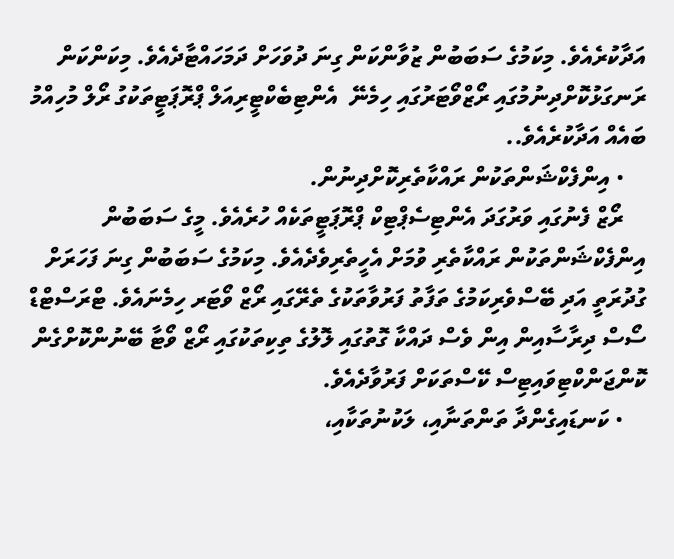އަދާކުރެއެވެ. މިކަމުގެ ސަބަބުން ޒުވާންކަން ގިނަ ދުވަހަށް ދަމަހައްޓާދެއެވެ. މިކަންކަން ރަނގަޅުކޮށްދިނުމުގައި ރޯޒްވޯޓަރުގައި ހިމެނޭ  އެންޓިބެކްޓީރިއަލް ޕްރޮޕަޓީތަކުގު ރޯލް މުހިއްމު ބައެއް އަދާކުރެއެވެ..
    • އިންފެކްޝަންތަކުން ރައްކާތެރިކޮށްދިނުން.
    ރޯޒް ފެނުގައި ވަރުގަދަ އެންޓިސެޕްޓިކް ޕްރޮޕަޓީތަކެއް ހުރެއެވެ. މީގެ ސަބަބުން އިންފެކްޝަންތަކުން ރައްކާތެރި ވުމަށް އެހީތެރިވެދެއެވެ. މިކަމުގެ ސަބަބުން ގިނަ ފަހަރަށް ގުދުރަތީ އަދި ބޭސްވެރިކަމުގެ ތަފާތު ފަރުވާތަކުގެ ތެރޭގައި ރޯޒް ވޯޓަރ ހިމެނައެވެ. ޓްރަސްޓްޑް ސޯސް ދިރާސާއިން އިން ވެސް ދައްކާ ގޮތުގައި ލޮލުގެ ތިކިތަކުގައި ރޯޒް ވޯޓާ ބޭނުންކޮށްގެން ކޮންޖަންކްޓިވައިޓިސް ކޭސްތަކަށް ފަރުވާދެއެވެ.
    • ކަނޑައިގެންދާ ތަންތަނާއި، ލަކުނުތަކާއި،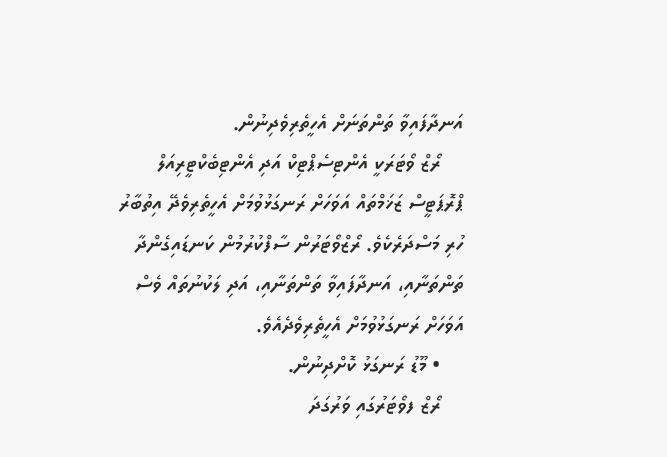އަނދާފައިވާ ތަންތަނަށް އެހީތެރިވެދިނުން.
    ރޯޒް ވޯޓަރަކީ އެންޓިސެޕްޓިކް އަދި އެންޓިބެކްޓީރިއަލް ޕްރޮޕަޓީސް ޒަޚަމްތައް އަވަހަށް ރަނގަޅުވުމަށް އެހީތެރިވެދޭ އިތުބާރު ހުރި މަސްދަރެކެވެ. ރޯޒްވޯޓަރުން ސާފްކުރުމުން ކަނޑައިގެންދާ ތަންތަނާއި، އަނދާފައިވާ ތަންތަނާއި، އަދި ލަކުނުތައް ވެސް އަވަހަށް ރަނގަޅުވުމަށް އެހީތެރިވެދެއެވެ.
    • މޫޑު ރަނގަޅު ކޮށްދިނުން.
    ރޯޒް ފވޯޓަރުގައި ވަރުގަދަ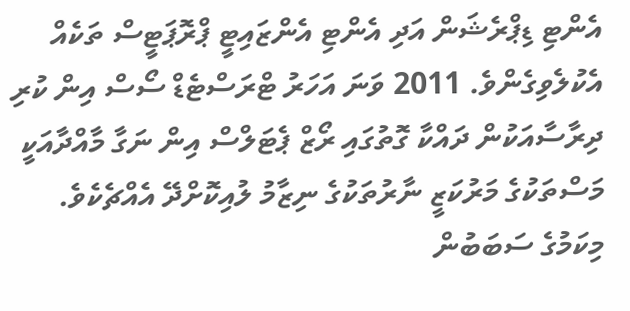އެންޓި ޑިޕްރެޝަން އަދި އެންޓި އެންޒައިޓީ ޕްރޮޕަޓީސް ތަކެއް އެކުލެވިގެންވެ. 2011 ވަނަ އަހަރު ޓްރަސްޓެޑް ސޯސް އިން ކުރި ދިރާސާއަކުން ދައްކާ ގޮތުގައި ރޯޒް ޕެޓަލްސް އިން ނަގާ މާއްދާއަކީ މަސްތަކުގެ މަރުކަޒީ ނާރުތަކުގެ ނިޒާމު ލުއިކޮށްދޭ އެއްޗެކެވެ. މިކަމުގެ ސަބަބުން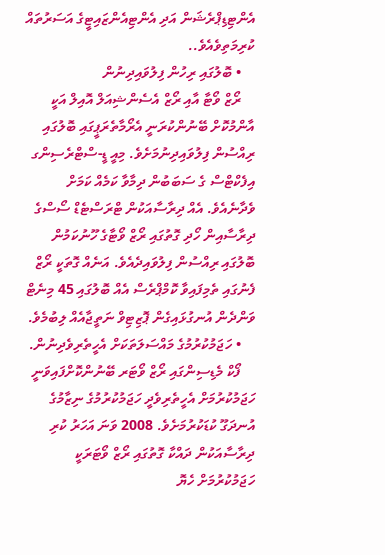އެންޓިޑިޕްރެޝަން އަދި އެންޓިއެންޒައިޓީގެ އަސަރުތައް ކުރިމަތިވެއެވެ..
    • ބޮލުގައި ރިހުން ފިލުވައިދިނުން
    ރޯޒް ވޯޓާ އާއި ރޯޒް އެސެންޝިއަލް އޮއިލް އަކީ އާންމުކޮށް ބޭނުންކުރަނީ އެރޯމާތެރަޕީގައި ބޮލުގައި ރިއްސުން ފިލުވައިދިނުމަށެވެ. މިއީ ޑީ-ސްޓްރެސިންގ އިފެކްޓްސް ގެ ސަބަބުން ދިމާވާ ކަމެއް ކަމަށް ވެދާނެއެވެ. އެއް ދިރާސާއަކުން ޓްރަސްޓެޑް ސޯސްގެ ދިރާސާއިން ހޯދި ގޮތުގައި ރޯޒް ވޯޓާގެ ހޫނުކަމުން ބޮލުގައި ރިއްސުން ފިލުވައިދެއެވެ. އަނެއް ގޮތަކީ ރޯޒް ފެނުގައި ތެމިފައިވާ ކޮމްޕްރެސް އެއް ބޮލުގައި 45 މިނެޓް ވަންދެން އުނގުޅައިގެން ޕޮޒިޓިވް ނަތީޖާއެއް ލިބުމެވެ.
    • ހަޖަމުކުރުމުގެ މައްސަލަތަކަށް އެހީތެރިވެދިނުން.
    ފޯކް މެޑިސިންގައި ރޯޒް ވޯޓަރ ބޭނުންކޮށްފައިވަނީ ހަޖަމުކުރުމަށް އެހީތެރިވެދީ ހަޖަމުކުރުމުގެ ނިޒާމުގެ އުނދަގޫ ކުޑަކުރުމަށެވެ. 2008 ވަނަ އަހަރު ކުރި ދިރާސާއަކުން ދައްކާ ގޮތުގައި ރޯޒް ވޯޓަރަކީ ހަޖަމުކުރުމަށް ހެޔޮ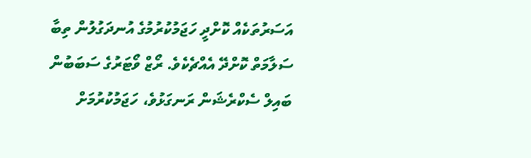އަސަރުތަކެއް ކޮށްދީ ހަޖަމުކުރުމުގެ އުނދަގުލުން ތިބާ ސަލާމަތް ކޮށްދޭ އެއްޗެކެވެ. ރޯޒް ވޯޓަރުގެ ސަބަބުން ބައިލް ސެކްރެޝަން ރަނގަޅުވެ، ހަޖަމުކުރުމަށް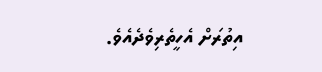އިތުރަށް އެހީތެރިވެދެއެވެ.